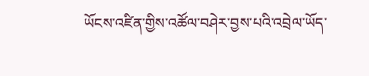ཡོངས་འཛིན་གྱིས་འཚོལ་བཤེར་བྱས་པའི་འབྲེལ་ཡོད་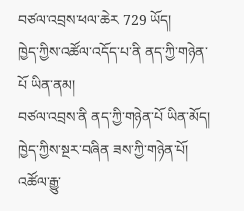བཙལ་འབྲས་ཕལ་ཆེར 729 ཡོད།
ཁྱེད་ཀྱིས་འཚོལ་འདོད་པ་ནི ནད་ཀྱི་གཉེན་པོ ཡིན་ནམ།
བཙལ་འབྲས་ནི ནད་ཀྱི་གཉེན་པོ ཡིན་མོད། ཁྱེད་ཀྱིས་སྔར་བཞིན ཟས་ཀྱི་གཉེན་པོ། འཚོལ་རྒྱུ་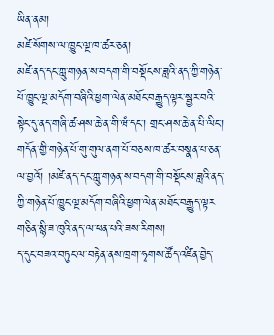ཡིན་ནམ།
མཛེ་སོགས་ལ་ཁྱུང་ལྔ་ཁ་ཚར་ཅན།
མཛེ་ནད་དང་ཀླུ་གཉན་ས་བདག་གི་བསྡོངས་ཟླའི་ནད་ཀྱི་གཉེན་པོ་ཁྱུང་ལྔ་མདོག་བཞིའི་ཕྱག་ལེན་མཐོང་བརྒྱུད་ལྟར་སྦྱར་བའི་སྟེང་དུ་ནད་གཞི་ཚ་ཤས་ཆེ་ན་གི་ཝཾ་དང་། གྲང་ཤས་ཆེ་ན་པི་ལིང་། གདོན་གྱི་གཉེན་པོ་གུ་གུལ་ནག་པོ་བཅས་ཁ་ཚར་བསྣན་པ་ཅན་ལ་བྱའོ། །མཛེ་ནད་དང་ཀླུ་གཉན་ས་བདག་གི་བསྡོངས་ཟླའི་ནད་ཀྱི་གཉེན་པོ་ཁྱུང་ལྔ་མདོག་བཞིའི་ཕྱག་ལེན་མཐོང་བརྒྱུད་ལྟར
གཅིན་སྙི་ཟ་ཁུའི་ནད་ལ་ཕན་པའི་ཟས་རིགས།
ད་དུང་བཟའ་བཏུང་ལ་བརྟེན་ནས་ཁྲག་ཧྭགས་ཚོད་འཛིན་བྱེད་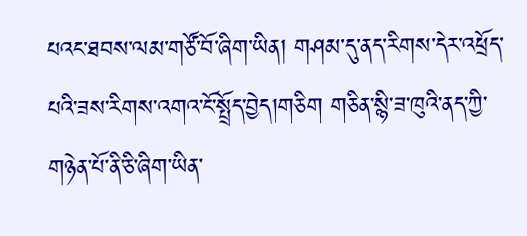པའང་ཐབས་ལམ་གཙོ་བོ་ཞིག་ཡིན། གཤམ་དུ་ནད་རིགས་དེར་འཕྲོད་པའི་ཟས་རིགས་འགའ་ངོ་སྤྲོད་བྱེད།གཅིག གཅིན་སྙི་ཟ་ཁུའི་ནད་ཀྱི་གཉེན་པོ་ནི་ཅི་ཞིག་ཡིན་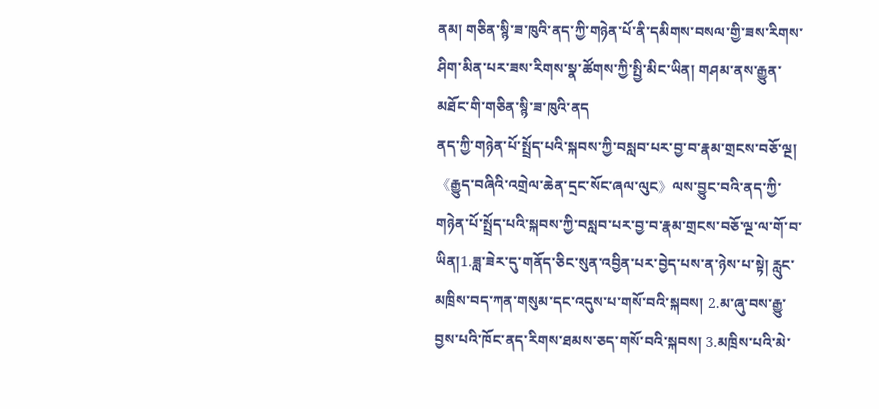ནམ། གཅིན་སྙི་ཟ་ཁུའི་ནད་ཀྱི་གཉེན་པོ་ནི་དམིགས་བསལ་གྱི་ཟས་རིགས་ཤིག་མིན་པར་ཟས་རིགས་སྣ་ཚོགས་ཀྱི་སྤྱི་མིང་ཡིན། གཤམ་ནས་རྒྱུན་མཐོང་གི་གཅིན་སྙི་ཟ་ཁུའི་ནད
ནད་ཀྱི་གཉེན་པོ་སྤྲོད་པའི་སྐབས་ཀྱི་བསླབ་པར་བྱ་བ་རྣམ་གྲངས་བཅོ་ལྔ།
《རྒྱུད་བཞིའི་འགྲེལ་ཆེན་དྲང་སོང་ཞལ་ལུང》ལས་བྱུང་བའི་ནད་ཀྱི་གཉེན་པོ་སྤྲོད་པའི་སྐབས་ཀྱི་བསླབ་པར་བྱ་བ་རྣམ་གྲངས་བཅོ་ལྔ་ལ་གོ་བ་ཡིན།1.ཟླ་ཟེར་དུ་གནོད་ཅིང་སུན་འབྱིན་པར་བྱེད་པས་ན་ཉེས་པ་སྟེ། རླུང་མཁྲིས་བད་ཀན་གསུམ་དང་འདུས་པ་གསོ་བའི་སྐབས། 2.མ་ཞུ་བས་རྒྱུ་བྱས་པའི་ཁོང་ནད་རིགས་ཐམས་ཅད་གསོ་བའི་སྐབས། 3.མཁྲིས་པའི་མེ་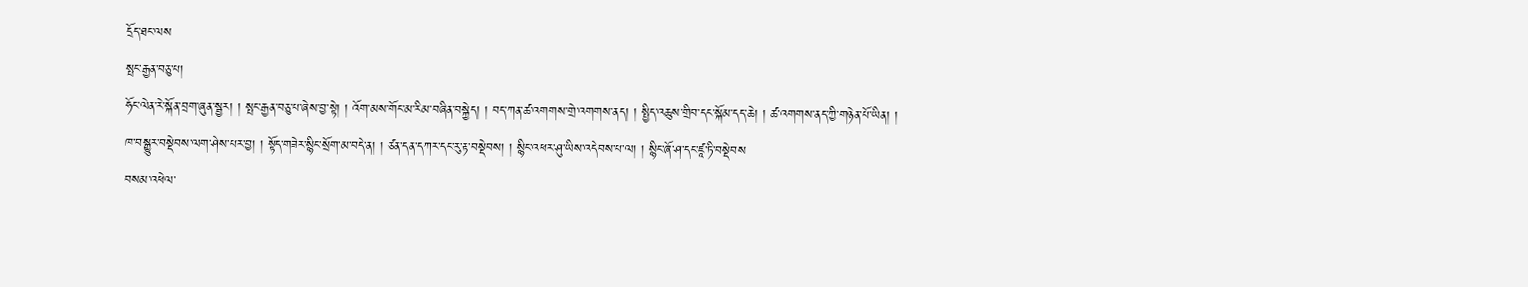དྲོད་ཐང་ལས
སྤང་རྒྱན་བཅུ་པ།
ཧོང་ལེན་རེ་སྐོན་བྲག་ཞུན་སྦྱར། ། སྤང་རྒྱན་བཅུ་པ་ཞེས་བྱ་སྟེ། ། འོག་མས་གོང་མ་རིམ་བཞིན་བསྐྱེད། ། བད་ཀན་ཚ་འགགས་གྲེ་འགགས་ནད། ། སྤྱིད་འཆུས་གྲིབ་དང་སྐོམ་དད་ཆེ། ། ཚ་འགགས་ནད་ཀྱི་གཉེན་པོ་ཡིན། ། ཁ་བསྒྱུར་བསྡེབས་ལག་ཤེས་པར་བྱ། ། སྟོད་གཟེར་སྙིང་སྲོག་མ་བདེ་ན། ། ཙན་དན་དཀར་དང་རུ་རྟ་བསྡེབས། ། སྙིང་འཕར་ཤུ་ཡིས་འདེབས་པ་ལ། ། སྙིང་ཞོ་ཤ་དང་ཛཱ་ཏི་བསྡེབས
བསམ་འཕེལ་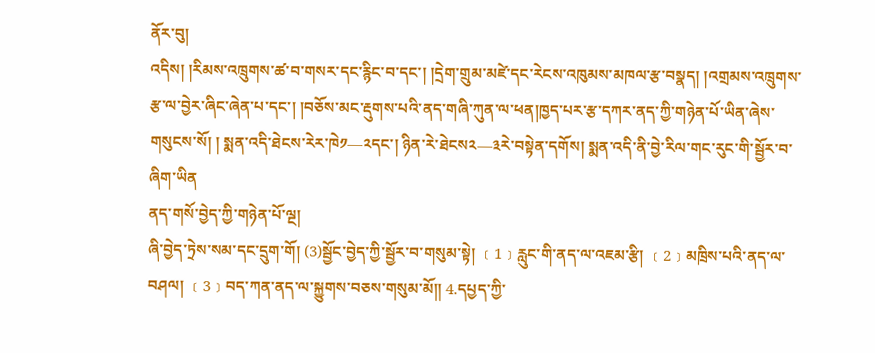ནོར་བུ།
འདིས། །རིམས་འཁྲུགས་ཚ་བ་གསར་དང་རྙིང་བ་དང་། །དྲེག་གྲུམ་མཛེ་དང་རེངས་འཁུམས་མཁལ་རྩ་བསྣད། །འགྲམས་འཁྲུགས་རྩ་ལ་བྱེར་ཞིང་ཞེན་པ་དང་། །བཅོས་མང་རྡུགས་པའི་ནད་གཞི་ཀུན་ལ་ཕན།ཁྱད་པར་རྩ་དཀར་ནད་ཀྱི་གཉེན་པོ་ཡིན་ཞེས་གསུངས་སོ། ། སྨན་འདི་ཐེངས་རེར་ཁེ༡—༢དང་། ཉིན་རེ་ཐེངས༢—༣རེ་བསྟེན་དགོས། སྨན་འདི་ནི་བྱེ་རིལ་གང་རུང་གི་སྦྱོར་བ་ཞིག་ཡིན
ནད་གསོ་བྱེད་ཀྱི་གཉེན་པོ་ལྔ།
ཞི་བྱེད་ཏྲེས་སམ་དང་དྲུག་གོ། (3)སྦྱོང་བྱེད་ཀྱི་སྦྱོར་བ་གསུམ་སྟེ། ﹝1﹞རླུང་གི་ནད་ལ་འཇམ་རྩི། ﹝2﹞མཁྲིས་པའི་ནད་ལ་བཤལ། ﹝3﹞བད་ཀན་ནད་ལ་སྐྱུགས་བཅས་གསུམ་མོ༎ 4.དཔྱད་ཀྱི་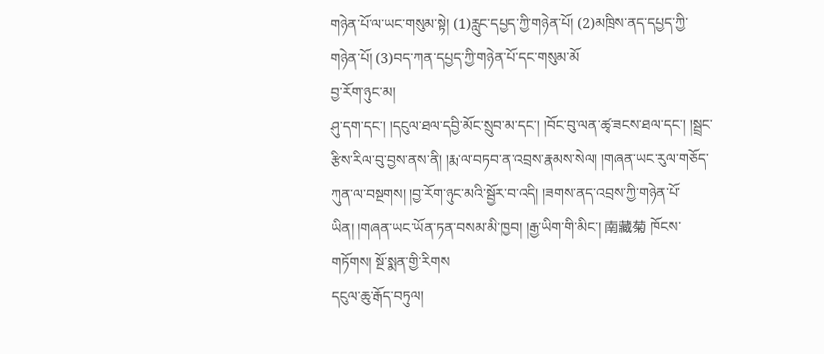གཉེན་པོ་ལ་ཡང་གསུམ་སྟེ། (1)རླུང་དཔྱད་ཀྱི་གཉེན་པོ། (2)མཁྲིས་ནད་དཔྱད་ཀྱི་གཉེན་པོ། (3)བད་ཀན་དཔྱད་ཀྱི་གཉེན་པོ་དང་གསུམ་མོ
བྱ་རོག་ཉུང་མ།
ཤུ་དག་དང་། །དངུལ་ཐལ་དབྱི་མོང་སྲུབ་མ་དང་། །བོང་བུ་ལན་ཚྭ་ཟངས་ཐལ་དང་། །སྦྲང་རྩིས་རིལ་བུ་བྱས་ནས་ནི། །རྨ་ལ་བཏབ་ན་འབྲས་རྣམས་སེལ། །གཞན་ཡང་རུལ་གཅོད་ཀུན་ལ་བསྔགས། །བྱ་རོག་ཉུང་མའི་སྦྱོར་བ་འདི། །ཟགས་ནད་འབྲས་ཀྱི་གཉེན་པོ་ཡིན། །གཞན་ཡང་ཡོན་ཏན་བསམ་མི་ཁྱབ། །རྒྱ་ཡིག་གི་མིང་། 南藏菊 ཁོངས་གཏོགས། སྔོ་སྨན་གྱི་རིགས
དངུལ་ཆུ་རྒོད་བཏུལ།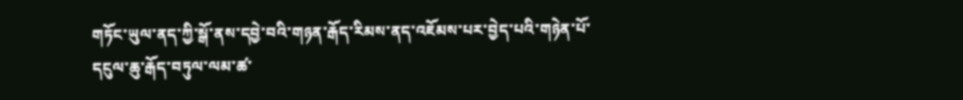གཏོང་ཡུལ་ནད་ཀྱི་སྒོ་ནས་དབྱེ་བའི་གཉན་རྒོད་རིམས་ནད་འཇོམས་པར་བྱེད་པའི་གཉེན་པོ་དངུལ་ཆུ་རྒོད་བཏུལ་ལམ་ཚ་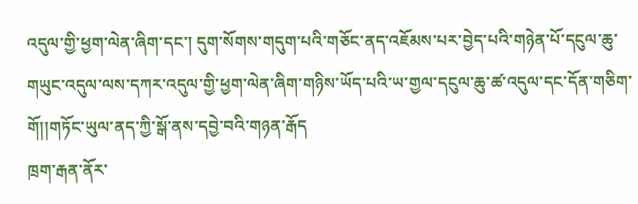འདུལ་གྱི་ཕྱག་ལེན་ཞིག་དང་། དུག་སོགས་གདུག་པའི་གཅོང་ནད་འཇོམས་པར་བྱེད་པའི་གཉེན་པོ་དངུལ་ཆུ་གཡུང་འདུལ་ལས་དཀར་འདུལ་གྱི་ཕྱག་ལེན་ཞིག་གཉིས་ཡོད་པའི་ཡ་གྱལ་དངུལ་ཆུ་ཚ་འདུལ་དང་དོན་གཅིག་གོ།།གཏོང་ཡུལ་ནད་ཀྱི་སྒོ་ནས་དབྱེ་བའི་གཉན་རྒོད
ཁྲག་རྒན་ནོར་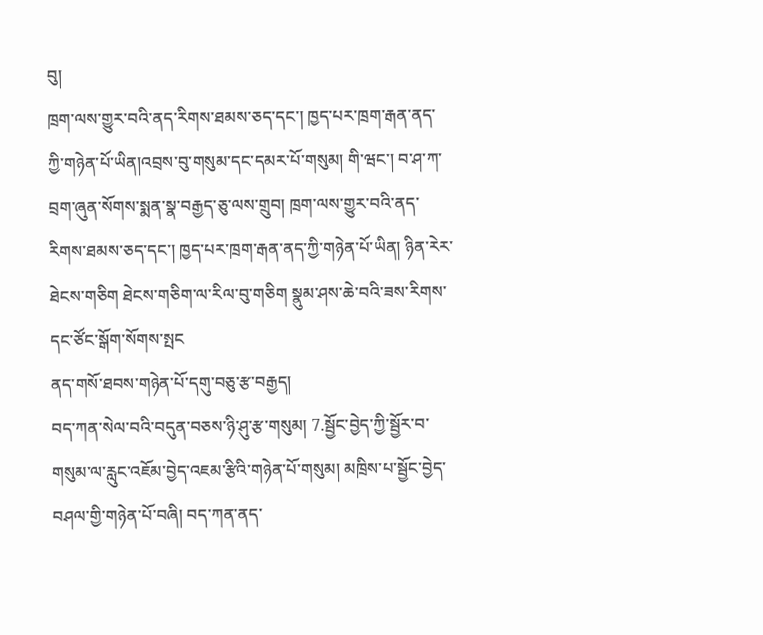བུ།
ཁྲག་ལས་གྱུར་བའི་ནད་རིགས་ཐམས་ཅད་དང་། ཁྱད་པར་ཁྲག་རྒན་ནད་ཀྱི་གཉེན་པོ་ཡིན།འབྲས་བུ་གསུམ་དང་དམར་པོ་གསུམ། གི་ཝང་། བ་ཤ་ཀ་བྲག་ཞུན་སོགས་སྨན་སྣ་བརྒྱད་ཅུ་ལས་གྲུབ། ཁྲག་ལས་གྱུར་བའི་ནད་རིགས་ཐམས་ཅད་དང་། ཁྱད་པར་ཁྲག་རྒན་ནད་ཀྱི་གཉེན་པོ་ཡིན། ཉིན་རེར་ཐེངས་གཅིག ཐེངས་གཅིག་ལ་རིལ་བུ་གཅིག སྣུམ་ཤས་ཆེ་བའི་ཟས་རིགས་དང་ཙོང་སྒོག་སོགས་སྤང
ནད་གསོ་ཐབས་གཉེན་པོ་དགུ་བཅུ་རྩ་བརྒྱད།
བད་ཀན་སེལ་བའི་བདུན་བཅས་ཉི་ཤུ་རྩ་གསུམ། 7.སྦྱོང་བྱེད་ཀྱི་སྦྱོར་བ་གསུམ་ལ་རླུང་འཇོམ་བྱེད་འཇམ་རྩིའི་གཉེན་པོ་གསུམ། མཁྲིས་པ་སྦྱོང་བྱེད་བཤལ་གྱི་གཉེན་པོ་བཞི། བད་ཀན་ནད་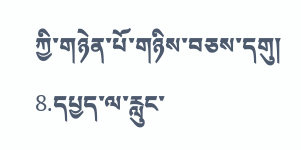ཀྱི་གཉེན་པོ་གཉིས་བཅས་དགུ། 8.དཔྱད་ལ་རླུང་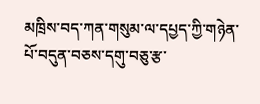མཁྲིས་བད་ཀན་གསུམ་ལ་དཔྱད་ཀྱི་གཉེན་པོ་བདུན་བཅས་དགུ་བཅུ་རྩ་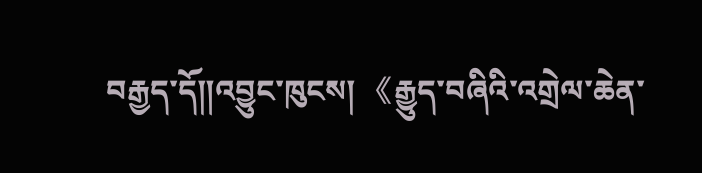བརྒྱད་དོ༎འབྱུང་ཁུངས། 《རྒྱུད་བཞིའི་འགྲེལ་ཆེན་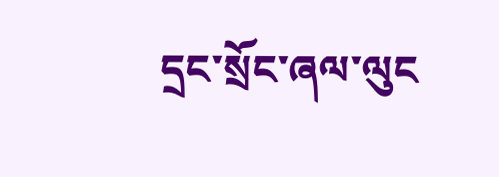དྲང་སྲོང་ཞལ་ལུང